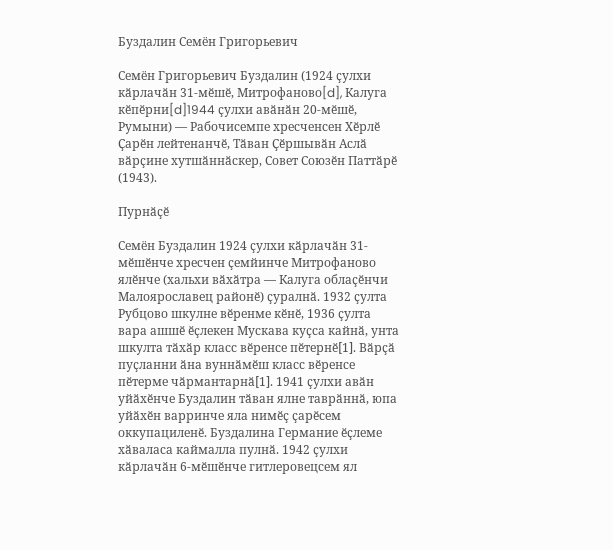Буздалин Семён Григорьевич

Семён Григорьевич Буздалин (1924 ҫулхи кӑрлачӑн 31-мӗшӗ, Митрофаново[d], Калуга кӗпӗрни[d]1944 ҫулхи авӑнӑн 20-мӗшӗ, Румыни) — Рабочисемпе хресченсен Хӗрлӗ Ҫарӗн лейтенанчӗ, Тӑван Ҫӗршывӑн Аслӑ вӑрҫине хутшӑннӑскер, Совет Союзӗн Паттӑрӗ (1943).

Пурнӑҫӗ

Семён Буздалин 1924 ҫулхи кӑрлачӑн 31-мӗшӗнче хресчен ҫемйинче Митрофаново ялӗнче (хальхи вӑхӑтра — Калуга облаҫӗнчи Малоярославец районӗ) ҫуралнӑ. 1932 ҫулта Рубцово шкулне вӗренме кӗнӗ, 1936 ҫулта вара ашшӗ ӗҫлекен Мускава куҫса кайнӑ, унта шкулта тӑхӑр класс вӗренсе пӗтернӗ[1]. Вӑрҫӑ пуҫланни ӑна вуннӑмӗш класс вӗренсе пӗтерме чӑрмантарнӑ[1]. 1941 ҫулхи авӑн уйӑхӗнче Буздалин тӑван ялне таврӑннӑ, юпа уйӑхӗн варринче яла нимӗҫ ҫарӗсем оккупациленӗ. Буздалина Германие ӗҫлеме хӑваласа каймалла пулнӑ. 1942 ҫулхи кӑрлачӑн 6-мӗшӗнче гитлеровецсем ял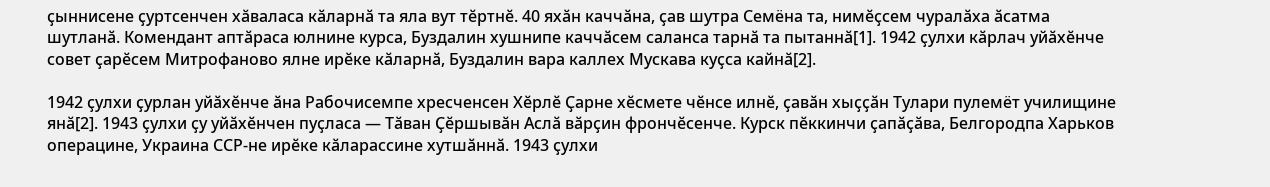ҫыннисене ҫуртсенчен хӑваласа кӑларнӑ та яла вут тӗртнӗ. 40 яхӑн каччӑна, ҫав шутра Семёна та, нимӗҫсем чуралӑха ӑсатма шутланӑ. Комендант аптӑраса юлнине курса, Буздалин хушнипе каччӑсем саланса тарнӑ та пытаннӑ[1]. 1942 ҫулхи кӑрлач уйӑхӗнче совет ҫарӗсем Митрофаново ялне ирӗке кӑларнӑ, Буздалин вара каллех Мускава куҫса кайнӑ[2].

1942 ҫулхи ҫурлан уйӑхӗнче ӑна Рабочисемпе хресченсен Хӗрлӗ Ҫарне хӗсмете чӗнсе илнӗ, ҫавӑн хыҫҫӑн Тулари пулемёт училищине янӑ[2]. 1943 ҫулхи ҫу уйӑхӗнчен пуҫласа — Тӑван Ҫӗршывӑн Аслӑ вӑрҫин фрончӗсенче. Курск пӗккинчи ҫапӑҫӑва, Белгородпа Харьков операцине, Украина ССР-не ирӗке кӑларассине хутшӑннӑ. 1943 ҫулхи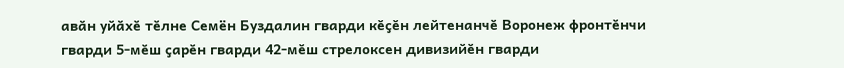авӑн уйӑхӗ тӗлне Семён Буздалин гварди кӗҫӗн лейтенанчӗ Воронеж фронтӗнчи гварди 5-мӗш ҫарӗн гварди 42-мӗш стрелоксен дивизийӗн гварди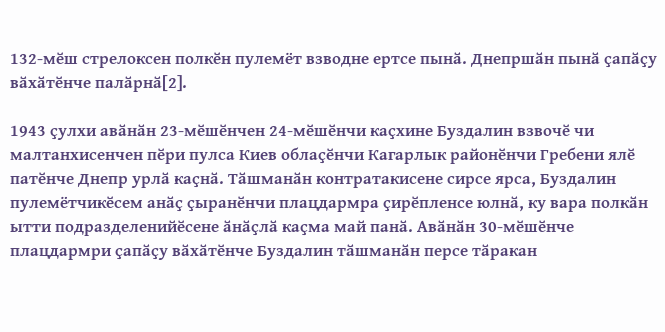132-мӗш стрелоксен полкӗн пулемёт взводне ертсе пынӑ. Днепршӑн пынӑ ҫапӑҫу вӑхӑтӗнче палӑрнӑ[2].

1943 ҫулхи авӑнӑн 23-мӗшӗнчен 24-мӗшӗнчи каҫхине Буздалин взвочӗ чи малтанхисенчен пӗри пулса Киев облаҫӗнчи Кагарлык районӗнчи Гребени ялӗ патӗнче Днепр урлӑ каҫнӑ. Тӑшманӑн контратакисене сирсе ярса, Буздалин пулемётчикӗсем анӑҫ ҫыранӗнчи плацдармра ҫирӗпленсе юлнӑ, ку вара полкӑн ытти подразделенийӗсене ӑнӑҫлӑ каҫма май панӑ. Авӑнӑн 30-мӗшӗнче плацдармри ҫапӑҫу вӑхӑтӗнче Буздалин тӑшманӑн персе тӑракан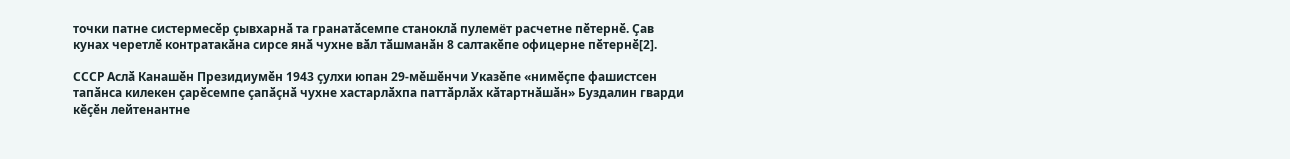точки патне систермесӗр ҫывхарнӑ та гранатӑсемпе станоклӑ пулемёт расчетне пӗтернӗ. Ҫав кунах черетлӗ контратакӑна сирсе янӑ чухне вӑл тӑшманӑн 8 салтакӗпе офицерне пӗтернӗ[2].

СССР Аслӑ Канашӗн Президиумӗн 1943 ҫулхи юпан 29-мӗшӗнчи Указӗпе «нимӗҫпе фашистсен тапӑнса килекен ҫарӗсемпе ҫапӑҫнӑ чухне хастарлӑхпа паттӑрлӑх кӑтартнӑшӑн» Буздалин гварди кӗҫӗн лейтенантне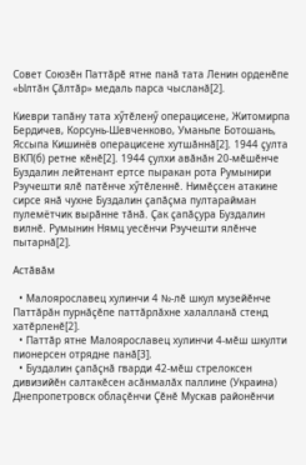Совет Союзӗн Паттӑрӗ ятне панӑ тата Ленин орденӗпе «Ылтӑн Ҫӑлтӑр» медаль парса чысланӑ[2].

Киеври тапӑну тата хӳтӗленӳ операцисене, Житомирпа Бердичев, Корсунь-Шевченково, Уманьпе Ботошань, Яссыпа Кишинёв операцисене хутшӑннӑ[2]. 1944 ҫулта ВКП(б) ретне кӗнӗ[2]. 1944 ҫулхи авӑнӑн 20-мӗшӗнче Буздалин лейтенант ертсе пыракан рота Румынири Рэучешти ялӗ патӗнче хӳтӗленнӗ. Нимӗҫсен атакине сирсе янӑ чухне Буздалин ҫапӑҫма пултарайман пулемётчик вырӑнне тӑнӑ. Ҫак ҫапӑҫура Буздалин вилнӗ. Румынин Нямц уесӗнчи Рэучешти ялӗнче пытарнӑ[2].

Астӑвӑм

  • Малоярославец хулинчи 4 №-лӗ шкул музейӗнче Паттӑрӑн пурнӑҫӗпе паттӑрлӑхне халалланӑ стенд хатӗрленӗ[2].
  • Паттӑр ятне Малоярославец хулинчи 4-мӗш шкулти пионерсен отрядне панӑ[3].
  • Буздалин ҫапӑҫнӑ гварди 42-мӗш стрелоксен дивизийӗн салтакӗсен асӑнмалӑх паллине (Украина) Днепропетровск облаҫӗнчи Ҫӗнӗ Мускав районӗнчи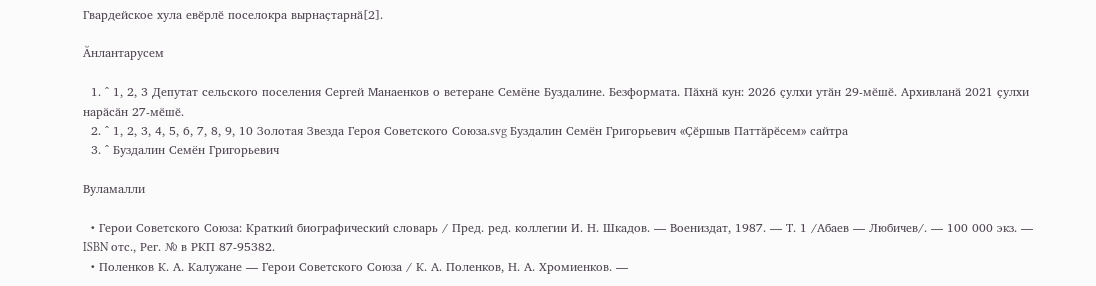Гвардейское хула евӗрлӗ поселокра вырнаҫтарнӑ[2].

Ӑнлантарусем

  1. ^ 1, 2, 3 Депутат сельского поселения Сергей Манаенков о ветеране Семёне Буздалине. Безформата. Пӑхнӑ кун: 2026 ҫулхи утӑн 29-мӗшӗ. Архивланӑ 2021 ҫулхи нарӑсӑн 27-мӗшӗ.
  2. ^ 1, 2, 3, 4, 5, 6, 7, 8, 9, 10 Золотая Звезда Героя Советского Союза.svg Буздалин Семён Григорьевич «Ҫӗршыв Паттӑрӗсем» сайтра
  3. ^ Буздалин Семён Григорьевич

Вуламалли

  • Герои Советского Союза: Краткий биографический словарь / Пред. ред. коллегии И. Н. Шкадов. — Воениздат, 1987. — Т. 1 /Абаев — Любичев/. — 100 000 экз. — ISBN отс., Рег. № в РКП 87-95382.
  • Поленков К. А. Калужане — Герои Советского Союза / К. А. Поленков, Н. А. Хромиенков. —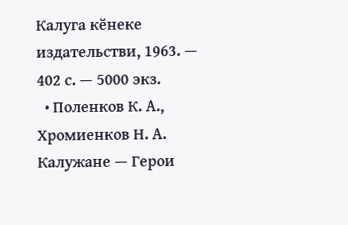Калуга кӗнеке издательстви, 1963. — 402 с. — 5000 экз.
  • Поленков К. А., Хромиенков Н. А. Калужане — Герои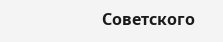Советского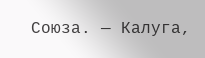Союза. — Калуга,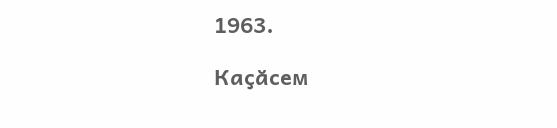1963.

Каҫӑсем